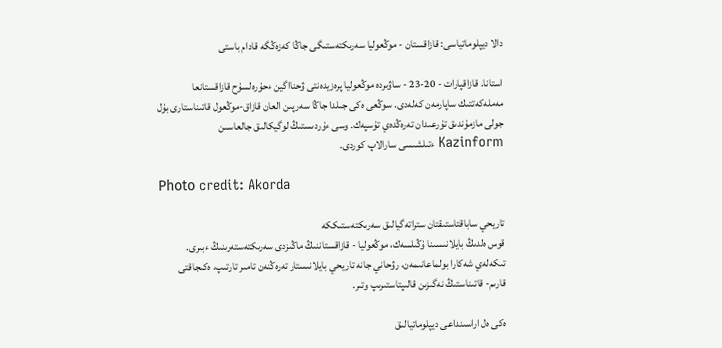دالا ديپلوماتياسى: قازاقستان - موڭعوليا سەرىكتەستىگى جاڭا كەزەڭگە قادام باستى

استانا. قازاقپارات - 20-23 - ساۋىردە موڭعوليا پرەزيدەنتى ۋحنااگين ءحۇرەلسۇح قازاقستانعا مەملەكەتتىك ساپارمەن كەلەدى. سوڭعى ەكى جىلدا جاڭا سەرپىن العان قازاق-موڭعول قاتىناستارى بۇل جولى مازمۇندىق تۇرعىدان تەرەڭدەي تۇسپەك. وسى ءۇردىستىڭ لوگيكالىق جالعاسىن Kazinform ءتىلشىسى سارالاپ كوردى.

Phоtо credit: Akorda

تاريحي ساباقتاستىقتان ستراتەگيالىق سەرىكتەستىككە
قوس ەلدىڭ بايلانىسىنا ۇڭىلسەك، موڭعوليا - قازاقستاننىڭ ماڭىزدى سەرىكتەستەرىنىڭ ءبىرى. تىكەلەي شەكارا بولماعانىمەن، رۋحاني جانە تاريحي بايلانىستار تەرەڭنەن تامىر تارتىپ، ەكىجاقتى قارىم- قاتىناستىڭ نەگىزىن قالىپتاستىرىپ وتىر.

ەكى ەل اراسىنداعى ديپلوماتيالىق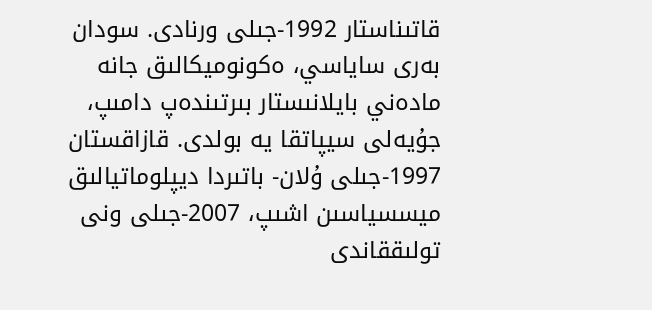قاتىناستار 1992-جىلى ورنادى. سودان بەرى ساياسي، ەكونوميكالىق جانە مادەني بايلانىستار بىرتىندەپ دامىپ، جۇيەلى سيپاتقا يە بولدى. قازاقستان 1997-جىلى ۇلان- باتىردا ديپلوماتيالىق ميسسياسىن اشىپ، 2007-جىلى ونى تولىققاندى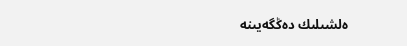ەلشىلىك دەڭگەيىنە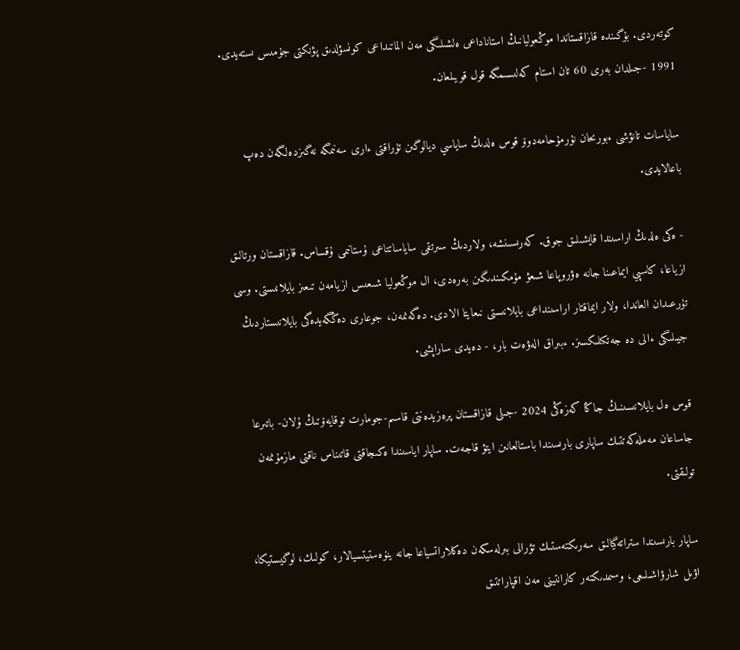كوتەردى. بۇگىندە قازاقستاندا موڭعوليانىڭ استاناداعى ەلشىلىگى مەن الماتىداعى كونسۋلدىق پۋنكتى جۇمىس ىستەيدى. 1991 -جىلدان بەرى 60 تان استام كەلىسىمگە قول قويىلعان.

ساياسات تانۋشى ءبورىحان نۇرمۇحامەدوۆ قوس ەلدىڭ ساياسي ديالوگىن تۇراقتى ءارى سەنىمگە نەگىزدەلگەن دەپ باعالايدى.

- ەكى ەلدىڭ اراسىندا قايشىلىق جوق. كەرىسىنشە، ولاردىڭ سىرتقى ساياساتتاعى ۇستانىمى ۇقساس. قازاقستان ورتالىق ازياعا، كاسپي ايماعىنا جانە ەۋروپاعا شىعۋ مۇمكىندىگىن بەرەدى، ال موڭعوليا شىعىس ازيامەن تىعىز بايلانىستى. وسى تۇرعىدان العاندا، ولار ايماقتار اراسىنداعى بايلانىستى نىعايتا الادى. دەگەنمەن، جوعارى دەڭگەيدەگى بايلانىستاردىڭ جيىلىگى ءالى دە جەتكىلىكسىز. ءبىراق الەۋەت بار، - دەيدى ساراپشى.

قوس ەل بايلانىسىنىڭ جاڭا كەزەڭى 2024 -جىلى قازاقستان پرەزيدەنتى قاسىم-جومارت توقايەۆتىڭ ۇلان- باتىرعا جاساعان مەملەكەتتىك ساپارى بارىسىندا باستالعانىن ايتۋ قاجەت. ساپار اياسىندا ەكىجاقتى قاتىناس ناقتى مازمۇنمەن تولىقتى.

ساپار بارىسىندا ستراتەگيالىق سەرىكتەستىك تۋرالى بىرلەسكەن دەكلاراتسياعا جانە ينۆەستيتسيالار، كولىك، لوگيستيكا، اۋىل شارۋاشىلىعى، وسىمدىكتەر كارانتينى مەن اقپاراتتىق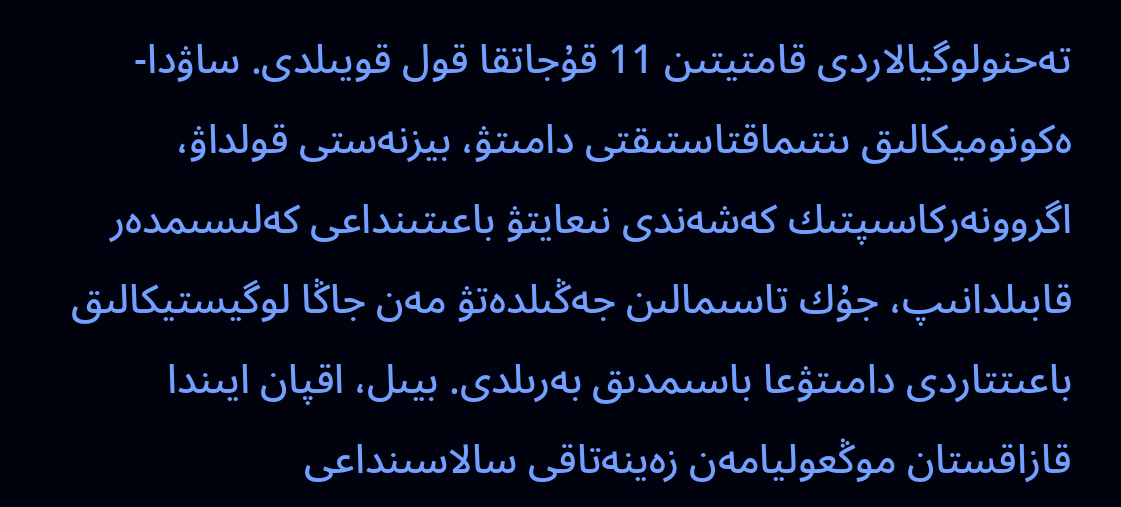تەحنولوگيالاردى قامتيتىن 11 قۇجاتقا قول قويىلدى. ساۋدا-ەكونوميكالىق ىنتىماقتاستىقتى دامىتۋ، بيزنەستى قولداۋ، اگروونەركاسىپتىك كەشەندى نىعايتۋ باعىتىنداعى كەلىسىمدەر قابىلدانىپ، جۇك تاسىمالىن جەڭىلدەتۋ مەن جاڭا لوگيستيكالىق باعىتتاردى دامىتۋعا باسىمدىق بەرىلدى. بيىل، اقپان ايىندا قازاقستان موڭعوليامەن زەينەتاقى سالاسىنداعى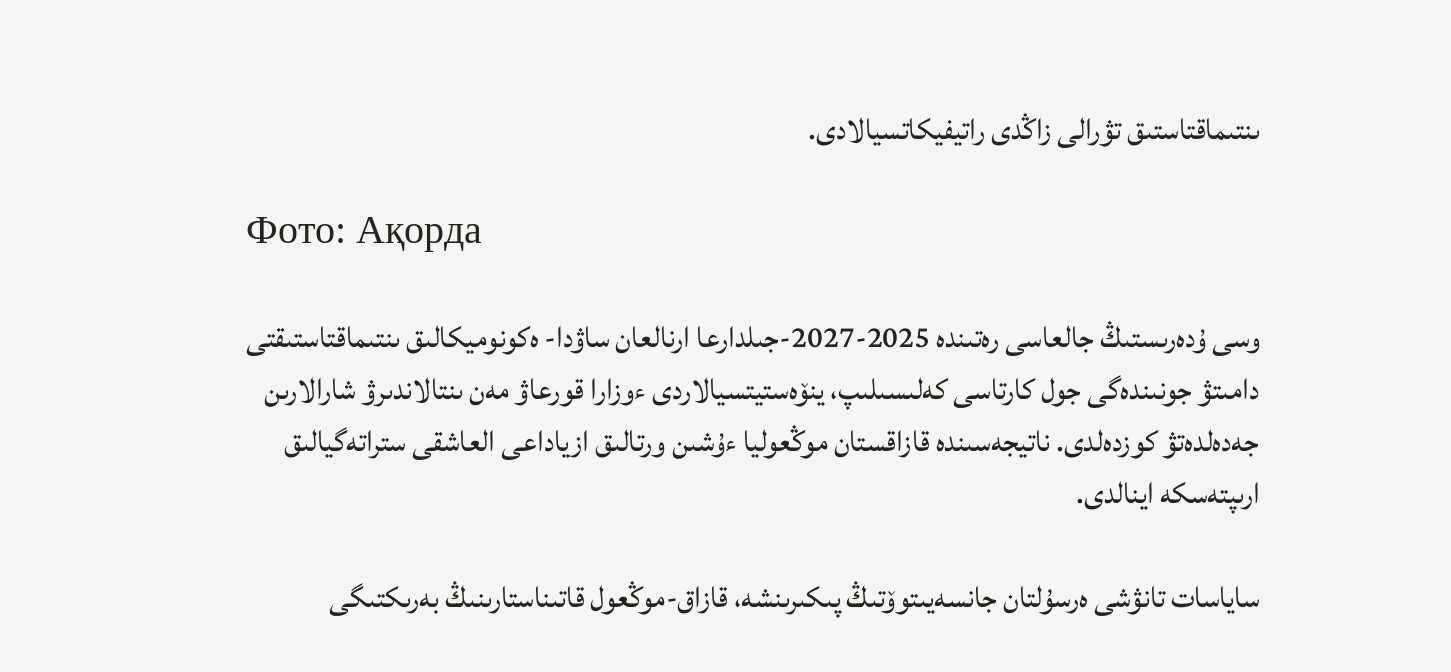ىنتىماقتاستىق تۋرالى زاڭدى راتيفيكاتسيالادى.

Фото: Ақорда

وسى ۇدەرىستىڭ جالعاسى رەتىندە 2025-2027-جىلدارعا ارنالعان ساۋدا- ەكونوميكالىق ىنتىماقتاستىقتى دامىتۋ جونىندەگى جول كارتاسى كەلىسىلىپ، ينۆەستيتسيالاردى ءوزارا قورعاۋ مەن ىنتالاندىرۋ شارالارىن جەدەلدەتۋ كوزدەلدى. ناتيجەسىندە قازاقستان موڭعوليا ءۇشىن ورتالىق ازياداعى العاشقى ستراتەگيالىق ارىپتەسكە اينالدى.

ساياسات تانۋشى ەرسۇلتان جانسەيىتوۆتىڭ پىكىرىنشە، قازاق-موڭعول قاتىناستارىنىڭ بەرىكتىگى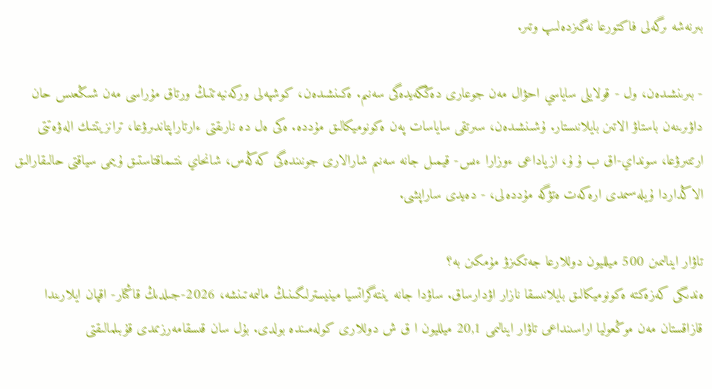بىرنەشە ىرگەلى فاكتورعا نەگىزدەلىپ وتىر.

- بىرىنشىدەن، ول - قولايلى ساياسي احۋال مەن جوعارى دەڭگەيدەگى سەنىم. ەكىنشىدەن، كوشپەلى وركەنيەتتىڭ ورتاق مۇراسى مەن شىڭعىس حان داۋىرىنەن باستاۋ الاتىن بايلانىستار. ۇشىنشىدەن، سىرتقى ساياسات پەن ەكونوميكالىق مۇددە. ەكى ەل دە نارىقتى ءارتاراپتاندىرۋعا، ترانزيتتىك الەۋەتتى ارتتىرۋعا، سونداي-اق ب ۇ ۇ، ازياداعى ءوزارا ءىس- قيمىل جانە سەنىم شارالارى جونىندەگى كەڭەس، شانحاي ىنتىماقتاستىق ۇيىمى سياقتى حالىقارالىق الاڭداردا ۇيلەسىمدى ارەكەت ەتۋگە مۇددەلى، - دەيدى ساراپشى.

تاۋار اينالىمىن 500 ميلليون دوللارعا جەتكىزۋ مۇمكىن بە؟
ەندىگى كەزەكتە ەكونوميكالىق بايلانىسقا نازار اۋدارساق. ساۋدا جانە ينتەگراتسيا مينيسترلىگىنىڭ مالىمەتىنشە، 2026-جىلدىڭ قاڭتار- اقپان ايلارىندا قازاقستان مەن موڭعوليا اراسىنداعى تاۋار اينالىمى 20,1 ميلليون ا ق ش دوللارى كولەمىندە بولدى. بۇل سان قىسقامەرزىمدى قۇبىلمالىقتى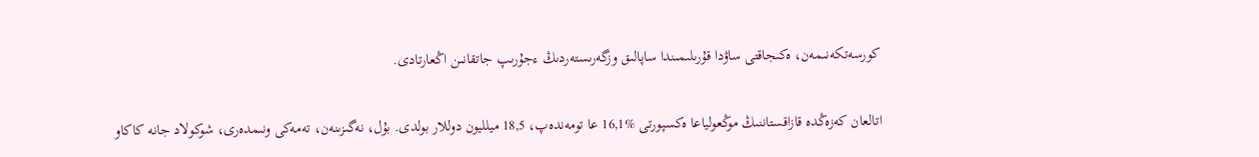كورسەتكەنىمەن، ەكىجاقتى ساۋدا قۇرىلىمىندا ساپالىق وزگەرىستەردىڭ ءجۇرىپ جاتقانىن اڭعارتادى.

اتالعان كەزەڭدە قازاقستاننىڭ موڭعولياعا ەكسپورتى %16,1 عا تومەندەپ، 18,5 ميلليون دوللار بولدى. بۇل، نەگىزىنەن، تەمەكى ونىمدەرى، شوكولاد جانە كاكاو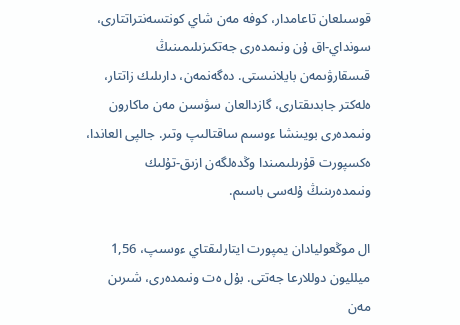قوسىلعان تاعامدار، كوفە مەن شاي كونتسەنتراتتارى، سونداي-اق ۇن ونىمدەرى جەتكىزىلىمىنىڭ قىسقارۋىمەن بايلانىستى. دەگەنمەن، دارىلىك زاتتار، ەلەكتر جابدىقتارى، گازدالعان سۋسىن مەن ماكارون ونىمدەرى بويىنشا ءوسىم ساقتالىپ وتىر. جالپى العاندا، ەكسپورت قۇرىلىمىندا وڭدەلگەن ازىق-تۇلىك ونىمدەرىنىڭ ۇلەسى باسىم.

ال موڭعوليادان يمپورت ايتارلىقتاي ءوسىپ، 1,56 ميلليون دوللارعا جەتتى. بۇل ەت ونىمدەرى، شىرىن مەن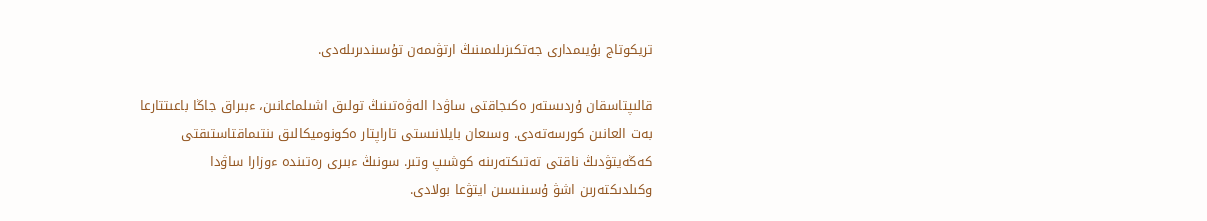تريكوتاج بۇيىمدارى جەتكىزىلىمىنىڭ ارتۋىمەن تۇسىندىرىلەدى.

قالىپتاسقان ۇردىستەر ەكىجاقتى ساۋدا الەۋەتىنىڭ تولىق اشىلماعانىن، ءبىراق جاڭا باعىتتارعا بەت العانىن كورسەتەدى. وسىعان بايلانىستى تاراپتار ەكونوميكالىق ىنتىماقتاستىقتى كەڭەيتۋدىڭ ناقتى تەتىكتەرىنە كوشىپ وتىر. سونىڭ ءبىرى رەتىندە ءوزارا ساۋدا وكىلدىكتەرىن اشۋ ۇسىنىسىن ايتۋعا بولادى.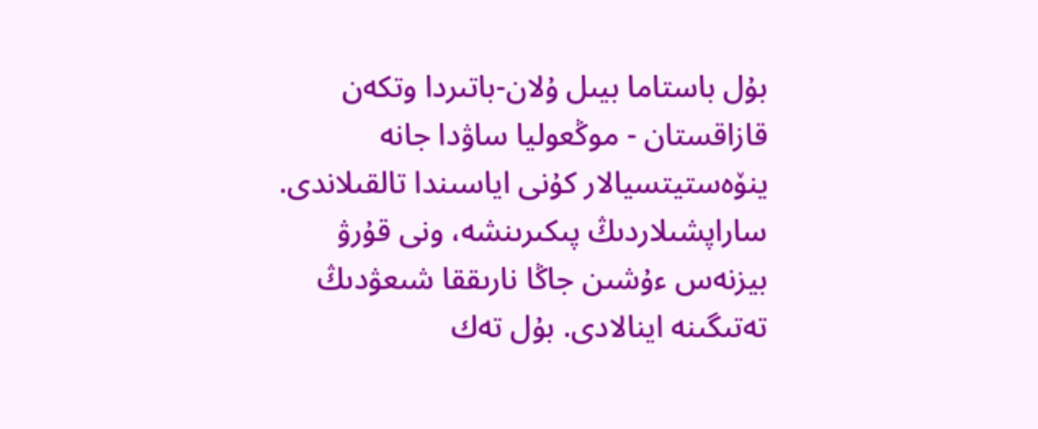بۇل باستاما بيىل ۇلان-باتىردا وتكەن قازاقستان - موڭعوليا ساۋدا جانە ينۆەستيتسيالار كۇنى اياسىندا تالقىلاندى. ساراپشىلاردىڭ پىكىرىنشە، ونى قۇرۋ بيزنەس ءۇشىن جاڭا نارىققا شىعۋدىڭ تەتىگىنە اينالادى. بۇل تەك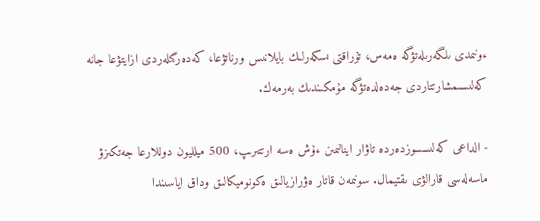ءونىمدى ىلگەرىلەتۋگە ەمەس، تۇراقتى ىسكەرلىك بايلانىس ورناتۋعا، كەدەرگىلەردى ازايتۋعا جانە كەلىسىمشارتتاردى جەدەلدەتۋگە مۇمكىندىك بەرمەك.

- الداعى كەلىسسوزدەردە تاۋار اينالىمىن ءۇش ەسە ارتتىرىپ، 500 ميلليون دوللارعا جەتكىزۋ ماسەلەسى قارالۋى ىقتيمال. سونىمەن قاتار ەۋرازيالىق ەكونوميكالىق وداق اياسىندا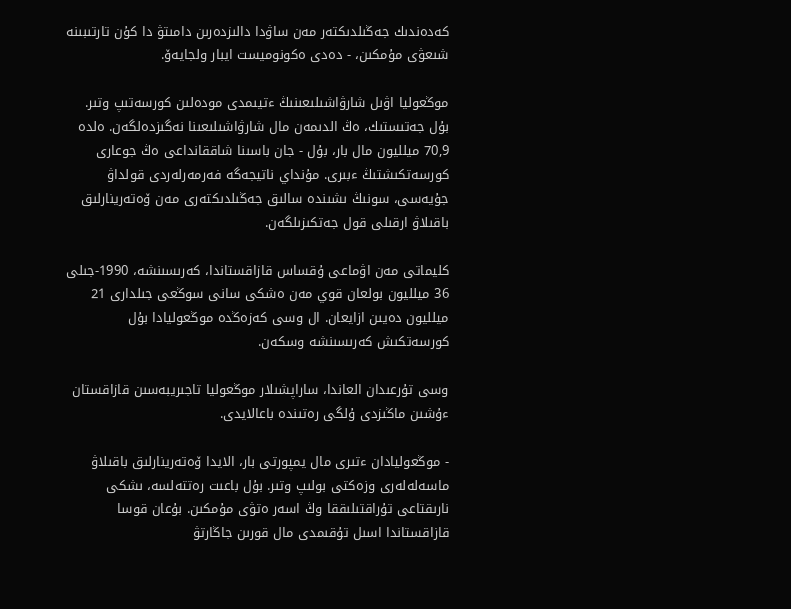كەدەندىك جەڭىلدىكتەر مەن ساۋدا دالىزدەرىن دامىتۋ دا كۇن تارتىبىنە شىعۋى مۇمكىن، - دەدى ەكونوميست ايبار ولجايەۆ.

موڭعوليا اۋىل شارۋاشىلىعىنىڭ ءتيىمدى مودەلىن كورسەتىپ وتىر. بۇل جەتىستىك، ەڭ الدىمەن مال شارۋاشىلىعىنا نەگىزدەلگەن. ەلدە 70,9 ميلليون مال بار، بۇل - جان باسىنا شاققانداعى ەڭ جوعارى كورسەتكىشتىڭ ءبىرى. مۇنداي ناتيجەگە فەرمەرلەردى قولداۋ جۇيەسى، سونىڭ ىشىندە سالىق جەڭىلدىكتەرى مەن ۆەتەرينارلىق باقىلاۋ ارقىلى قول جەتكىزىلگەن.

كليماتى مەن اۋماعى ۇقساس قازاقستاندا، كەرىسىنشە، 1990-جىلى 36 ميلليون بولعان قوي مەن ەشكى سانى سوڭعى جىلدارى 21 ميلليون دەيىن ازايعان. ال وسى كەزەڭدە موڭعوليادا بۇل كورسەتكىش كەرىسىنشە وسكەن.

وسى تۇرعىدان العاندا، ساراپشىلار موڭعوليا تاجىريبەسىن قازاقستان ءۇشىن ماڭىزدى ۇلگى رەتىندە باعالايدى.

- موڭعوليادان ءتىرى مال يمپورتى بار، الايدا ۆەتەرينارلىق باقىلاۋ ماسەلەلەرى وزەكتى بولىپ وتىر. بۇل باعىت رەتتەلسە، ىشكى نارىقتاعى تۇراقتىلىققا وڭ اسەر ەتۋى مۇمكىن. بۇعان قوسا قازاقستاندا اسىل تۇقىمدى مال قورىن جاڭارتۋ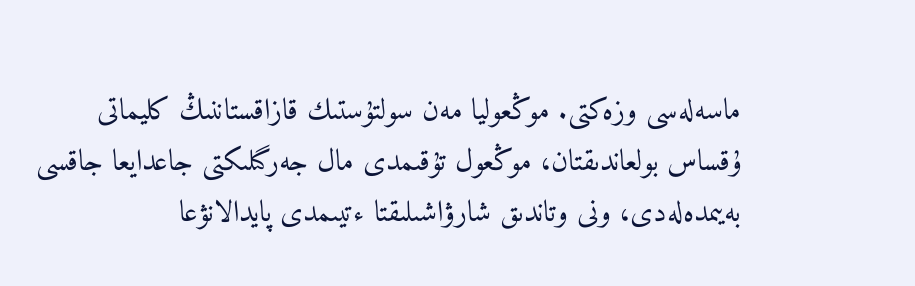ماسەلەسى وزەكتى. موڭعوليا مەن سولتۇستىك قازاقستاننىڭ كليماتى ۇقساس بولعاندىقتان، موڭعول تۇقىمدى مال جەرگىلىكتى جاعدايعا جاقسى بەيىمدەلەدى، ونى وتاندىق شارۋاشىلىقتا ءتيىمدى پايدالانۋعا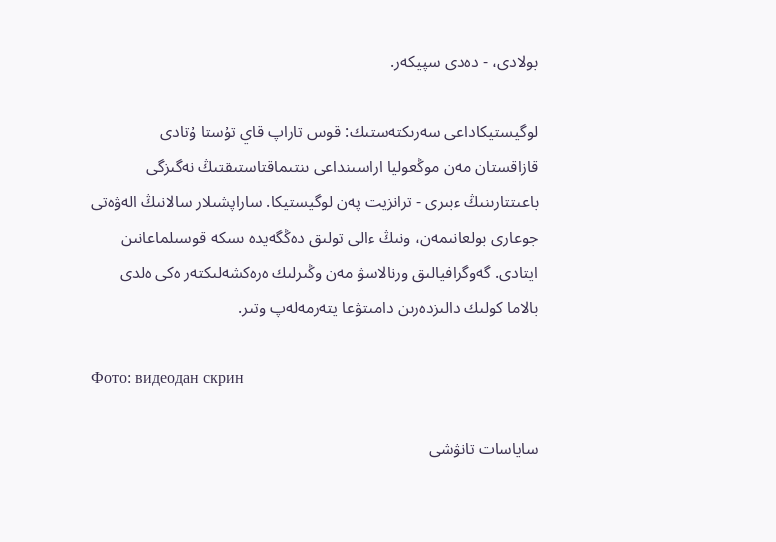بولادى، - دەدى سپيكەر.

لوگيستيكاداعى سەرىكتەستىك: قوس تاراپ قاي تۇستا ۇتادى
قازاقستان مەن موڭعوليا اراسىنداعى ىنتىماقتاستىقتىڭ نەگىزگى باعىتتارىنىڭ ءبىرى - ترانزيت پەن لوگيستيكا. ساراپشىلار سالانىڭ الەۋەتى جوعارى بولعانىمەن، ونىڭ ءالى تولىق دەڭگەيدە ىسكە قوسىلماعانىن ايتادى. گەوگرافيالىق ورنالاسۋ مەن وڭىرلىك ەرەكشەلىكتەر ەكى ەلدى بالاما كولىك دالىزدەرىن دامىتۋعا يتەرمەلەپ وتىر.

Фото: видеодан скрин

ساياسات تانۋشى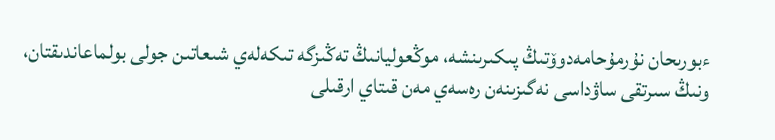ءبورىحان نۇرمۇحامەدوۆتىڭ پىكىرىنشە، موڭعوليانىڭ تەڭىزگە تىكەلەي شىعاتىن جولى بولماعاندىقتان، ونىڭ سىرتقى ساۋداسى نەگىزىنەن رەسەي مەن قىتاي ارقىلى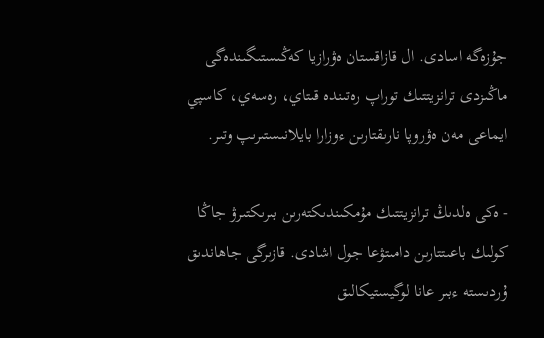جۇزەگە اسادى. ال قازاقستان ەۋرازيا كەڭىستىگىندەگى ماڭىزدى ترانزيتتىك توراپ رەتىندە قىتاي، رەسەي، كاسپي ايماعى مەن ەۋروپا نارىقتارىن ءوزارا بايلانىستىرىپ وتىر.

- ەكى ەلدىڭ ترانزيتتىك مۇمكىندىكتەرىن بىرىكتىرۋ جاڭا كولىك باعىتتارىن دامىتۋعا جول اشادى. قازىرگى جاھاندىق ۇردىستە ءبىر عانا لوگيستيكالىق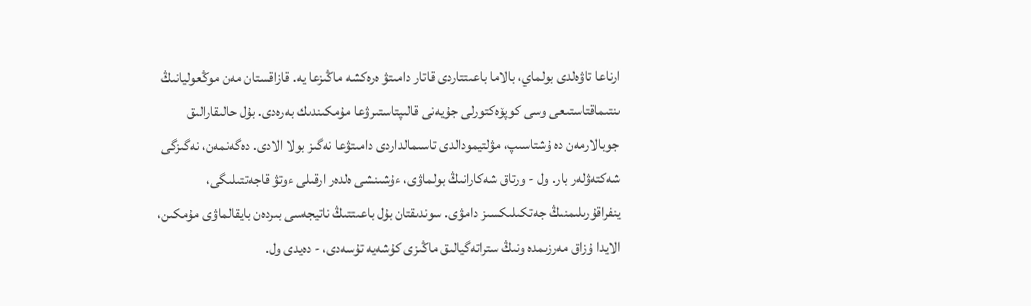ارناعا تاۋەلدى بولماي، بالاما باعىتتاردى قاتار دامىتۋ ەرەكشە ماڭىزعا يە. قازاقستان مەن موڭعوليانىڭ ىنتىماقتاستىعى وسى كوپۆەكتورلى جۇيەنى قالىپتاستىرۋعا مۇمكىندىك بەرەدى. بۇل حالىقارالىق جوبالارمەن دە ۇشتاسىپ، مۋلتيمودالدى تاسىمالداردى دامىتۋعا نەگىز بولا الادى. دەگەنمەن، نەگىزگى شەكتەۋلەر بار. ول - ورتاق شەكارانىڭ بولماۋى، ءۇشىنشى ەلدەر ارقىلى ءوتۋ قاجەتتىلىگى، ينفراقۇرىلىمنىڭ جەتكىلىكسىز دامۋى. سوندىقتان بۇل باعىتتىڭ ناتيجەسى بىردەن بايقالماۋى مۇمكىن، الايدا ۇزاق مەرزىمدە ونىڭ ستراتەگيالىق ماڭىزى كۇشەيە تۇسەدى، - دەيدى ول.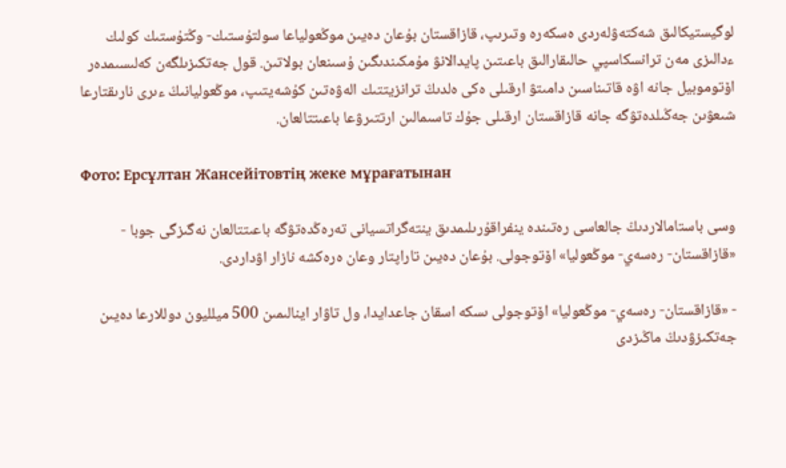لوگيستيكالىق شەكتەۋلەردى ەسكەرە وتىرىپ، قازاقستان بۇعان دەيىن موڭعولياعا سولتۇستىك- وڭتۇستىك كولىك ءدالىزى مەن ترانسكاسپي حالىقارالىق باعىتىن پايدالانۋ مۇمكىندىگىن ۇسىنعان بولاتىن. قول جەتكىزىلگەن كەلىسىمدەر اۆتوموبيل جانە اۋە قاتىناسىن دامىتۋ ارقىلى ەكى ەلدىڭ ترانزيتتىك الەۋەتىن كۇشەيتىپ، موڭعوليانىڭ ءىرى نارىقتارعا شىعۋىن جەڭىلدەتۋگە جانە قازاقستان ارقىلى جۇك تاسىمالىن ارتتىرۋعا باعىتتالعان.

Фото: Ерсұлтан Жансейітовтің жеке мұрағатынан

وسى باستامالاردىڭ جالعاسى رەتىندە ينفراقۇرىلىمدىق ينتەگراتسيانى تەرەڭدەتۋگە باعىتتالعان نەگىزگى جوبا - «قازاقستان- رەسەي- موڭعوليا» اۆتوجولى. بۇعان دەيىن تاراپتار وعان ەرەكشە نازار اۋداردى.

- «قازاقستان- رەسەي- موڭعوليا» اۆتوجولى ىسكە اسقان جاعدايدا، ول تاۋار اينالىمىن 500 ميلليون دوللارعا دەيىن جەتكىزۋدىڭ ماڭىزدى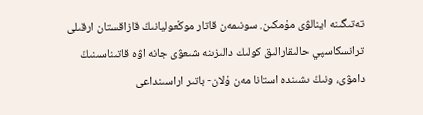تەتىگىنە اينالۋى مۇمكىن. سونىمەن قاتار موڭعوليانىڭ قازاقستان ارقىلى ترانسكاسپي حالىقارالىق كولىك دالىزىنە شىعۋى جانە اۋە قاتىناسىنىڭ دامۋى، ونىڭ ىشىندە استانا مەن ۇلان- باتىر اراسىنداعى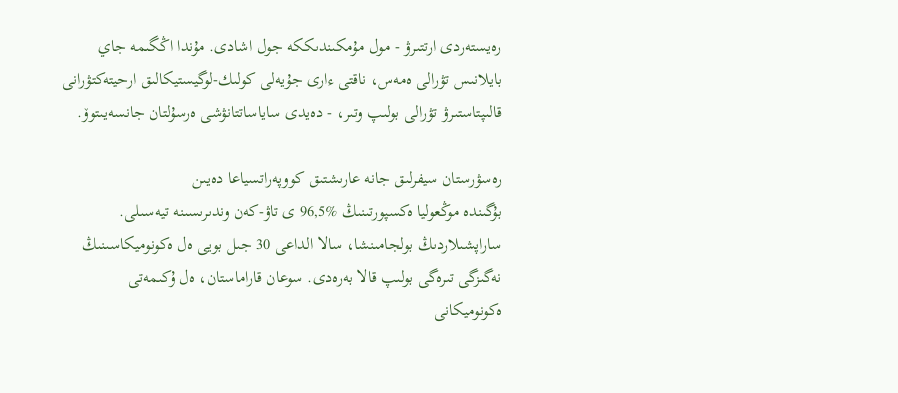رەيستەردى ارتتىرۋ - مول مۇمكىندىككە جول اشادى. مۇندا اڭگىمە جاي بايلانىس تۋرالى ەمەس، ناقتى ءارى جۇيەلى كولىك-لوگيستيكالىق ارحيتەكتۋرانى قالىپتاستىرۋ تۋرالى بولىپ وتىر، - دەيدى ساياساتتانۋشى ەرسۇلتان جانسەيىتوۆ.

رەسۋرستان سيفرلىق جانە عارىشتىق كووپەراتسياعا دەيىن
بۇگىندە موڭعوليا ەكسپورتىنىڭ %96,5 ى تاۋ-كەن وندىرىسىنە تيەسىلى. ساراپشىلاردىڭ بولجامىنشا، سالا الداعى 30 جىل بويى ەل ەكونوميكاسىنىڭ نەگىزگى تىرەگى بولىپ قالا بەرەدى. سوعان قاراماستان، ەل ۇكىمەتى ەكونوميكانى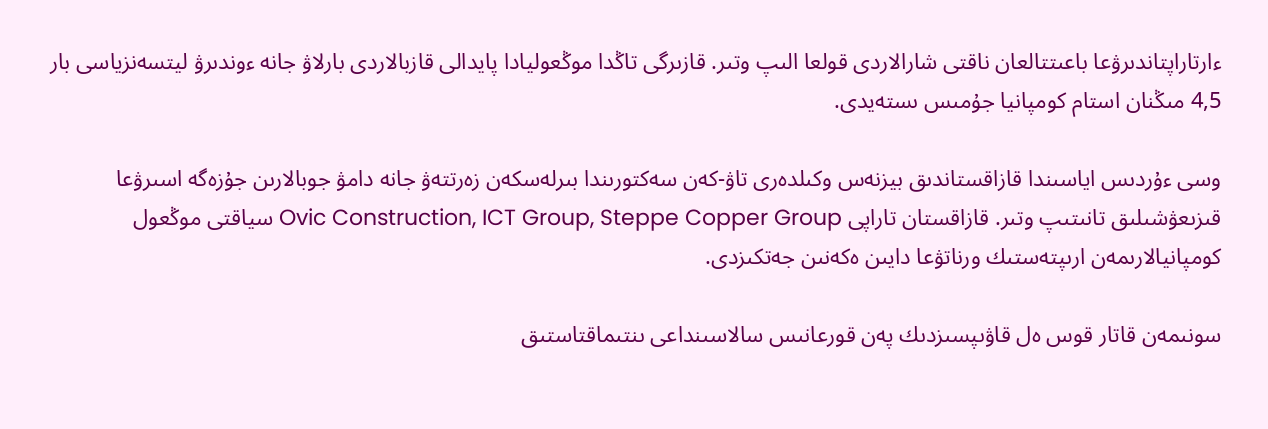ءارتاراپتاندىرۋعا باعىتتالعان ناقتى شارالاردى قولعا الىپ وتىر. قازىرگى تاڭدا موڭعوليادا پايدالى قازبالاردى بارلاۋ جانە ءوندىرۋ ليتسەنزياسى بار 4,5 مىڭنان استام كومپانيا جۇمىس ىستەيدى.

وسى ءۇردىس اياسىندا قازاقستاندىق بيزنەس وكىلدەرى تاۋ-كەن سەكتورىندا بىرلەسكەن زەرتتەۋ جانە دامۋ جوبالارىن جۇزەگە اسىرۋعا قىزىعۋشىلىق تانىتىپ وتىر. قازاقستان تاراپى Ovic Construction, ICT Group, Steppe Copper Group سياقتى موڭعول كومپانيالارىمەن ارىپتەستىك ورناتۋعا دايىن ەكەنىن جەتكىزدى.

سونىمەن قاتار قوس ەل قاۋىپسىزدىك پەن قورعانىس سالاسىنداعى ىنتىماقتاستىق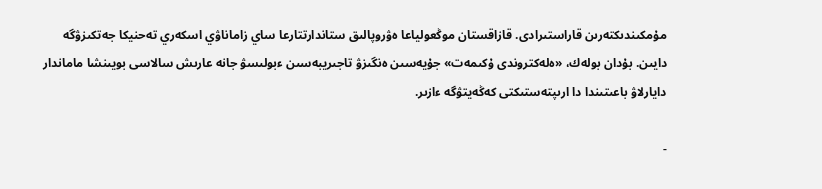مۇمكىندىكتەرىن قاراستىرادى. قازاقستان موڭعولياعا ەۋروپالىق ستاندارتتارعا ساي زاماناۋي اسكەري تەحنيكا جەتكىزۋگە دايىن. بۇدان بولەك، «ەلەكتروندى ۇكىمەت» جۇيەسىن ەنگىزۋ تاجىريبەسىن ءبولىسۋ جانە عارىش سالاسى بويىنشا ماماندار دايارلاۋ باعىتىندا دا ارىپتەستىكتى كەڭەيتۋگە ءازىر.

-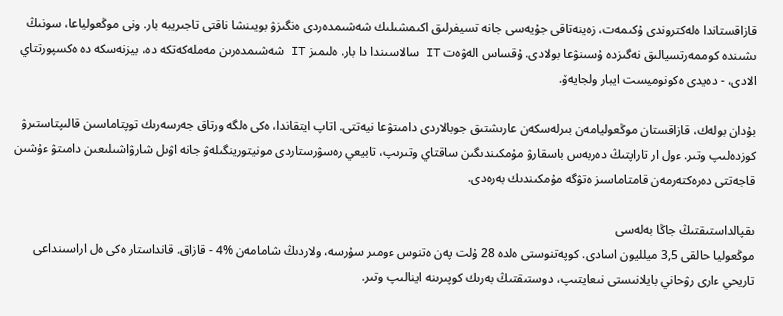قازاقستاندا ەلەكتروندى ۇكىمەت، زەينەتاقى جۇيەسى جانە تسيفرلىق اكىمشىلىك شەشىمدەردى ەنگىزۋ بويىنشا ناقتى تاجىريبە بار. ونى موڭعولياعا، سونىڭ ىشىندە كوممەرتسيالىق نەگىزدە ۇسىنۋعا بولادى. ۇقساس الەۋەت IT سالاسىندا دا بار. ەلىمىز IT شەشىمدەرىن مەملەكەتكە دە، بيزنەسكە دە ەكسپورتتاي الادى، - دەيدى ەكونوميست ايبار ولجايەۆ.

بۇدان بولەك، قازاقستان موڭعوليامەن بىرلەسكەن عارىشتىق جوبالاردى دامىتۋعا نيەتتى. اتاپ ايتقاندا، ەكى ەلگە ورتاق جەرسەرىك توپتاماسىن قالىپتاستىرۋ كوزدەلىپ وتىر. ءول ار تاراپتىڭ دەربەس باسقارۋ مۇمكىندىگىن ساقتاي وتىرىپ، تابيعي رەسۋرستاردى مونيتورينگىلەۋ جانە اۋىل شارۋاشىلىعىن دامىتۋ ءۇشىن قاجەتتى دەرەكتەرمەن قامتاماسىز ەتۋگە مۇمكىندىك بەرەدى.

ىقپالداستىقتىڭ جاڭا بەلەسى
موڭعوليا حالقى 3,5 ميلليون اسادى. كوپەتنوستى ەلدە 28 ۇلت پەن ەتنوس ءومىر سۇرسە، ولاردىڭ شامامەن %4 - قازاق. قانداستار ەكى ەل اراسىنداعى تاريحي ءارى رۋحاني بايلانىستى نىعايتىپ، دوستىقتىڭ بەرىك كوپىرىنە اينالىپ وتىر.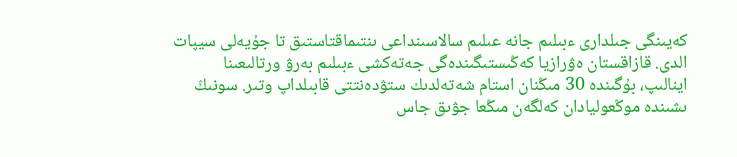كەيىنگى جىلدارى ءبىلىم جانە عىلىم سالاسىنداعى ىنتىماقتاستىق تا جۇيەلى سيپات الدى. قازاقستان ەۋرازيا كەڭىستىگىندەگى جەتەكشى ءبىلىم بەرۋ ورتالىعىنا اينالىپ، بۇگىندە 30 مىڭنان استام شەتەلدىك ستۋدەنتتى قابىلداپ وتىر. سونىڭ ىشىندە موڭعوليادان كەلگەن مىڭعا جۋىق جاس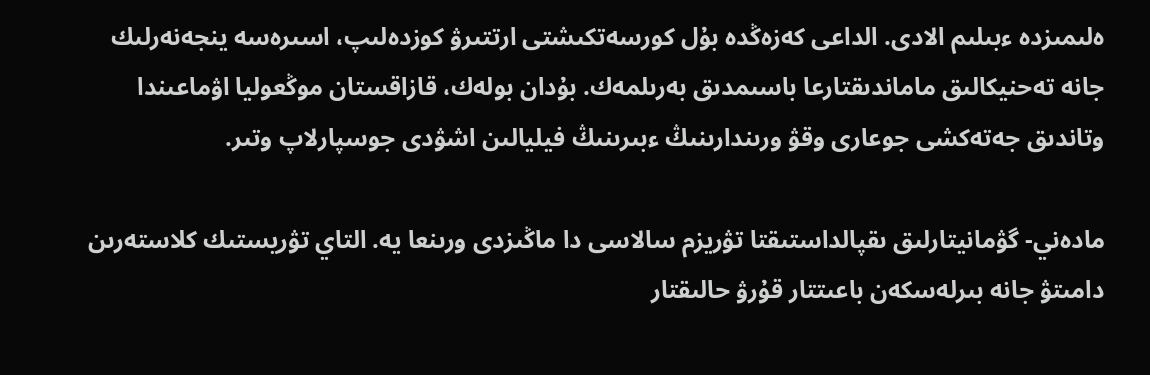ەلىمىزدە ءبىلىم الادى. الداعى كەزەڭدە بۇل كورسەتكىشتى ارتتىرۋ كوزدەلىپ، اسىرەسە ينجەنەرلىك جانە تەحنيكالىق ماماندىقتارعا باسىمدىق بەرىلمەك. بۇدان بولەك، قازاقستان موڭعوليا اۋماعىندا وتاندىق جەتەكشى جوعارى وقۋ ورىندارىنىڭ ءبىرىنىڭ فيليالىن اشۋدى جوسپارلاپ وتىر.

مادەني- گۋمانيتارلىق ىقپالداستىقتا تۋريزم سالاسى دا ماڭىزدى ورىنعا يە. التاي تۋريستىك كلاستەرىن دامىتۋ جانە بىرلەسكەن باعىتتار قۇرۋ حالىقتار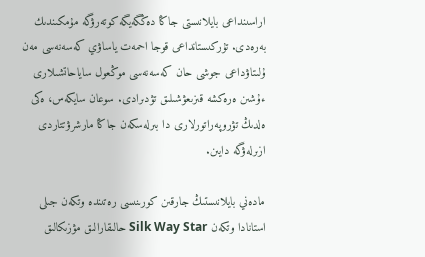اراسىنداعى بايلانىستى جاڭا دەڭگەيگە كوتەرۋگە مۇمكىندىك بەرەدى. تۇركىستانداعى قوجا احمەت ياساۋي كەسەنەسى مەن ۇلىتاۋداعى جوشى حان كەسەنەسى موڭعول ساياحاتشىلارى ءۇشىن ەرەكشە قىزىعۋشىلىق تۋدىرادى. سوعان سايكەس، ەكى ەلدىڭ تۋروپەراتورلارى دا بىرلەسكەن جاڭا مارشرۋتتاردى ازىرلەۋگە دايىن.

مادەني بايلانىستىڭ جارقىن كورىنىسى رەتىندە وتكەن جىلى استانادا وتكەن Silk Way Star حالىقارالىق مۋزىكالىق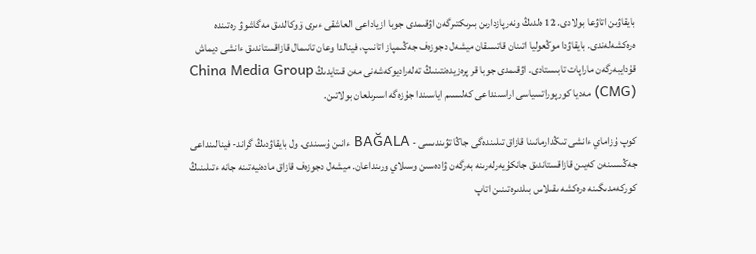بايقاۋىن اتاۋعا بولادى. 12 ەلدىڭ ونەرپازدارىن بىرىكتىرگەن اۋقىمدى جوبا ازياداعى العاشقى ءىرى ۆوكالدىق مەگاشوۋ رەتىندە ەرەكشەلەندى. بايقاۋدا موڭعوليا اتىنان قاتىسقان ميشەل دجوزەف جەڭىمپاز اتانىپ، فينالدا وعان تانىمال قازاقستاندىق ءانشى ديماش قۇدايبەرگەن ماراپات تابىستادى. اۋقىمدى جوبا قر پرەزيدەنتىنىڭ تەلەراديوكەشەنى مەن قىتايدىڭ China Media Group (CMG) مەديا كورپوراتسياسى اراسىنداعى كەلىسىم اياسىندا جۇزەگە اسىرىلعان بولاتىن.

كوپ ۇزاماي ءانشى تىڭدارمانىنا قازاق تىلىندەگى جاڭا تۋىندىسى - BAĞALA ءانىن ۇسىندى. ول بايقاۋدىڭ گراند- فينالىنداعى جەڭىسىنەن كەيىن قازاقستاندىق جانكۇيەرلەرىنە بەرگەن ۋادەسىن وسىلاي ورىنداعان. ميشەل دجوزەف قازاق مادەنيەتىنە جانە ءتىلىنىڭ كوركەمدىگىنە ەرەكشە ىقىلاس بىلدىرەتىنىن اتاپ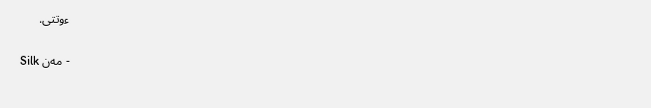ءوتتى.

- مەن Silk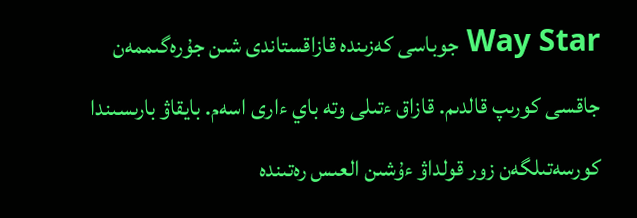Way Star جوباسى كەزىندە قازاقستاندى شىن جۇرەگىممەن جاقسى كورىپ قالدىم. قازاق ءتىلى وتە باي ءارى اسەم. بايقاۋ بارىسىندا كورسەتىلگەن زور قولداۋ ءۇشىن العىس رەتىندە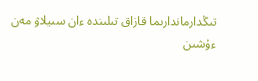تىڭدارماندارىما قازاق تىلىندە ءان سىيلاۋ مەن ءۇشىن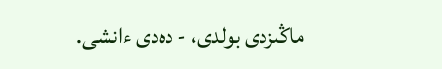ماڭىزدى بولدى، - دەدى ءانشى.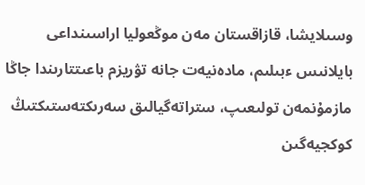وسىلايشا، قازاقستان مەن موڭعوليا اراسىنداعى بايلانىس ءبىلىم، مادەنيەت جانە تۋريزم باعىتتارىندا جاڭا مازمۇنمەن تولىعىپ، ستراتەگيالىق سەرىكتەستىكتىڭ كوكجيەگىن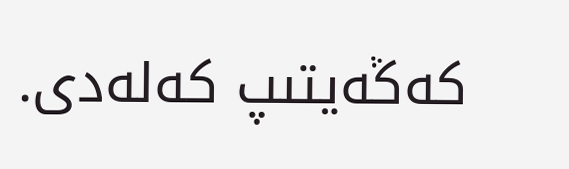كەڭەيتىپ كەلەدى.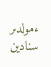ءمولدىر سنادين